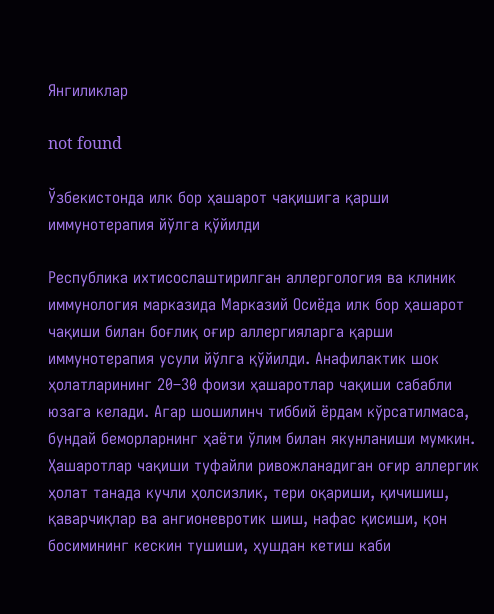Янгиликлар

not found

Ўзбекистонда илк бор ҳашарот чақишига қарши иммунотерапия йўлга қўйилди

Республика ихтисослаштирилган аллергология ва клиник иммунология марказида Марказий Осиёда илк бор ҳашарот чақиши билан боғлиқ оғир аллергияларга қарши иммунотерапия усули йўлга қўйилди. Анафилактик шок ҳолатларининг 20–30 фоизи ҳашаротлар чақиши сабабли юзага келади. Агар шошилинч тиббий ёрдам кўрсатилмаса, бундай беморларнинг ҳаёти ўлим билан якунланиши мумкин. Ҳашаротлар чақиши туфайли ривожланадиган оғир аллергик ҳолат танада кучли ҳолсизлик, тери оқариши, қичишиш, қаварчиқлар ва ангионевротик шиш, нафас қисиши, қон босимининг кескин тушиши, ҳушдан кетиш каби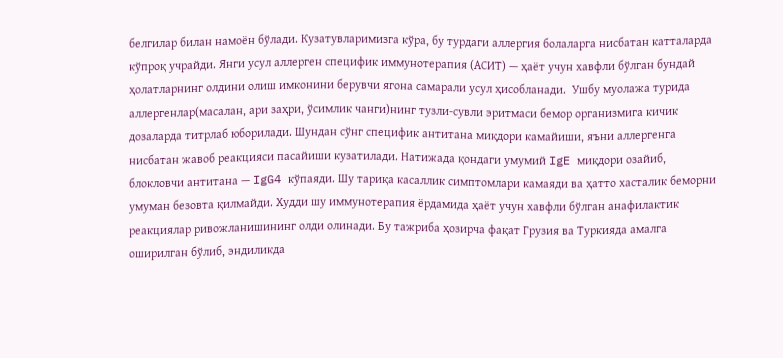белгилар билан намоён бўлади. Кузатувларимизга кўра, бу турдаги аллергия болаларга нисбатан катталарда кўпроқ учрайди. Янги усул аллерген специфик иммунотерапия (АСИТ) — ҳаёт учун хавфли бўлган бундай ҳолатларнинг олдини олиш имконини берувчи ягона самарали усул ҳисобланади.  Ушбу муолажа турида аллергенлар(масалан, ари заҳри, ўсимлик чанги)нинг тузли-сувли эритмаси бемор организмига кичик дозаларда титрлаб юборилади. Шундан сўнг специфик антитана миқдори камайиши, яъни аллергенга нисбатан жавоб реакцияси пасайиши кузатилади. Натижада қондаги умумий IgE миқдори озайиб, блокловчи антитана — IgG4 кўпаяди. Шу тариқа касаллик симптомлари камаяди ва ҳатто хасталик беморни умуман безовта қилмайди. Худди шу иммунотерапия ёрдамида ҳаёт учун хавфли бўлган анафилактик реакциялар ривожланишининг олди олинади. Бу тажриба ҳозирча фақат Грузия ва Туркияда амалга оширилган бўлиб, эндиликда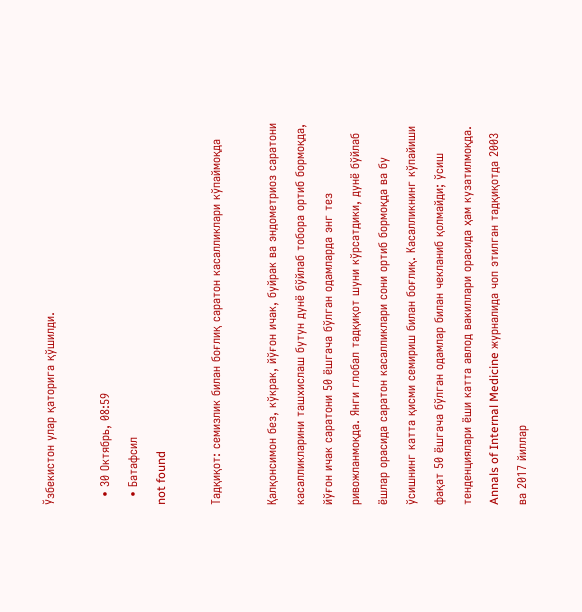Ўзбекистон улар қаторига қўшилди.

  • 30 Октябрь, 08:59
  • Батафсил
not found

Тадқиқот: семизлик билан боғлиқ саратон касалликлари кўпаймоқда

Қалқонсимон без, кўкрак, йўғон ичак, буйрак ва эндометриоз саратони касалликларини ташхислаш бутун дунё бўйлаб тобора ортиб бормоқда, йўғон ичак саратони 50 ёшгача бўлган одамларда энг тез ривожланмоқда. Янги глобал тадқиқот шуни кўрсатдики, дунё бўйлаб ёшлар орасида саратон касалликлари сони ортиб бормоқда ва бу ўсишнинг катта қисми семириш билан боғлиқ. Касалликнинг кўпайиши фақат 50 ёшгача бўлган одамлар билан чекланиб қолмайди; ўсиш тенденциялари ёши катта авлод вакиллари орасида ҳам кузатилмоқда. Annals of Internal Medicine журналида чоп этилган тадқиқотда 2003 ва 2017 йиллар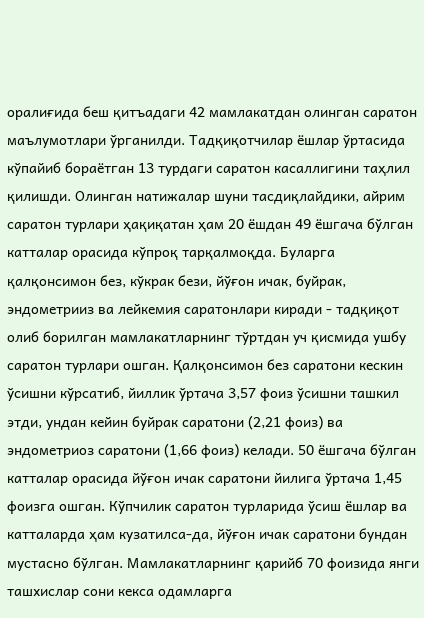оралиғида беш қитъадаги 42 мамлакатдан олинган саратон маълумотлари ўрганилди. Тадқиқотчилар ёшлар ўртасида кўпайиб бораётган 13 турдаги саратон касаллигини таҳлил қилишди. Олинган натижалар шуни тасдиқлайдики, айрим саратон турлари ҳақиқатан ҳам 20 ёшдан 49 ёшгача бўлган катталар орасида кўпроқ тарқалмоқда. Буларга қалқонсимон без, кўкрак бези, йўғон ичак, буйрак, эндометрииз ва лейкемия саратонлари киради - тадқиқот олиб борилган мамлакатларнинг тўртдан уч қисмида ушбу саратон турлари ошган. Қалқонсимон без саратони кескин ўсишни кўрсатиб, йиллик ўртача 3,57 фоиз ўсишни ташкил этди, ундан кейин буйрак саратони (2,21 фоиз) ва эндометриоз саратони (1,66 фоиз) келади. 50 ёшгача бўлган катталар орасида йўғон ичак саратони йилига ўртача 1,45 фоизга ошган. Кўпчилик саратон турларида ўсиш ёшлар ва катталарда ҳам кузатилса-да, йўғон ичак саратони бундан мустасно бўлган. Мамлакатларнинг қарийб 70 фоизида янги ташхислар сони кекса одамларга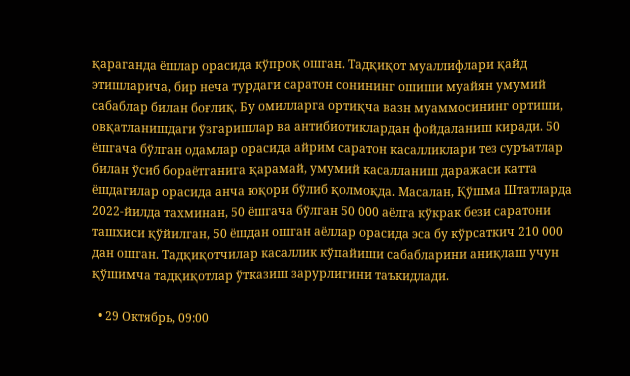қараганда ёшлар орасида кўпроқ ошган. Тадқиқот муаллифлари қайд этишларича, бир неча турдаги саратон сонининг ошиши муайян умумий сабаблар билан боғлиқ. Бу омилларга ортиқча вазн муаммосининг ортиши, овқатланишдаги ўзгаришлар ва антибиотиклардан фойдаланиш киради. 50 ёшгача бўлган одамлар орасида айрим саратон касалликлари тез суръатлар билан ўсиб бораётганига қарамай, умумий касалланиш даражаси катта ёшдагилар орасида анча юқори бўлиб қолмоқда. Масалан, Қўшма Штатларда 2022-йилда тахминан, 50 ёшгача бўлган 50 000 аёлга кўкрак бези саратони ташхиси қўйилган, 50 ёшдан ошган аёллар орасида эса бу кўрсаткич 210 000 дан ошган. Тадқиқотчилар касаллик кўпайиши сабабларини аниқлаш учун қўшимча тадқиқотлар ўтказиш зарурлигини таъкидлади.

  • 29 Октябрь, 09:00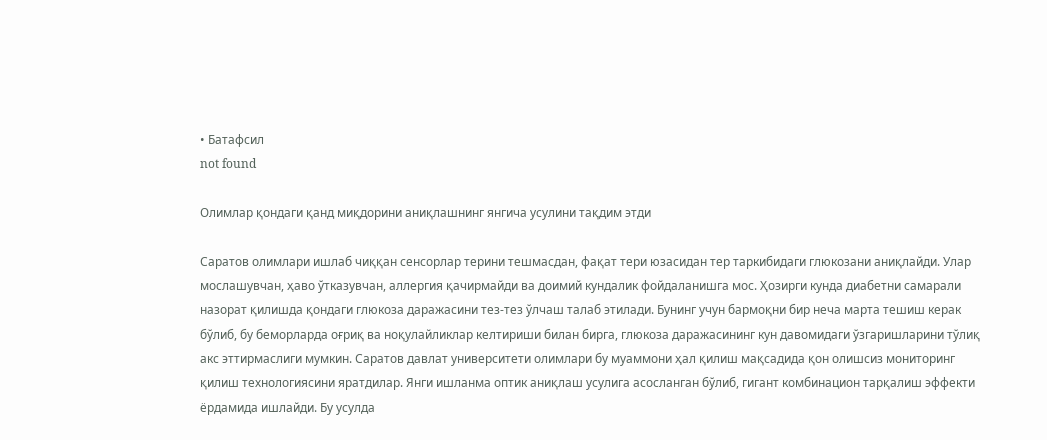• Батафсил
not found

Олимлар қондаги қанд миқдорини аниқлашнинг янгича усулини тақдим этди

Саратов олимлари ишлаб чиққан сенсорлар терини тешмасдан, фақат тери юзасидан тер таркибидаги глюкозани аниқлайди. Улар мослашувчан, ҳаво ўтказувчан, аллергия қачирмайди ва доимий кундалик фойдаланишга мос. Ҳозирги кунда диабетни самарали назорат қилишда қондаги глюкоза даражасини тез-тез ўлчаш талаб этилади. Бунинг учун бармоқни бир неча марта тешиш керак бўлиб, бу беморларда оғриқ ва ноқулайликлар келтириши билан бирга, глюкоза даражасининг кун давомидаги ўзгаришларини тўлиқ акс эттирмаслиги мумкин. Саратов давлат университети олимлари бу муаммони ҳал қилиш мақсадида қон олишсиз мониторинг қилиш технологиясини яратдилар. Янги ишланма оптик аниқлаш усулига асосланган бўлиб, гигант комбинацион тарқалиш эффекти ёрдамида ишлайди. Бу усулда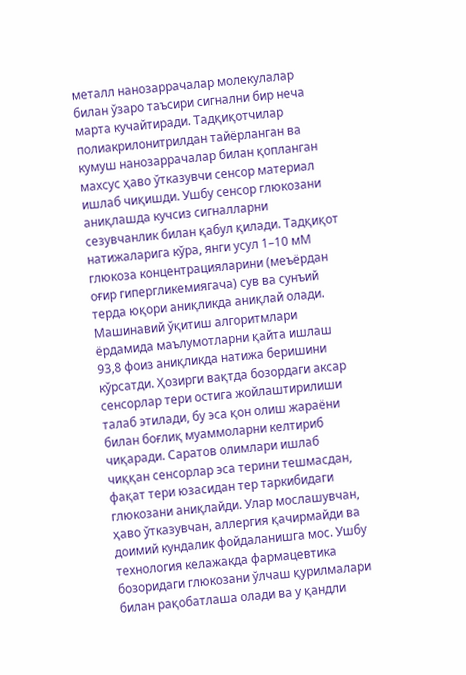металл нанозаррачалар молекулалар билан ўзаро таъсири сигнални бир неча марта кучайтиради. Тадқиқотчилар полиакрилонитрилдан тайёрланган ва кумуш нанозаррачалар билан қопланган махсус ҳаво ўтказувчи сенсор материал ишлаб чиқишди. Ушбу сенсор глюкозани аниқлашда кучсиз сигналларни сезувчанлик билан қабул қилади. Тадқиқот натижаларига кўра, янги усул 1–10 мМ глюкоза концентрацияларини (меъёрдан оғир гипергликемиягача) сув ва сунъий терда юқори аниқликда аниқлай олади. Машинавий ўқитиш алгоритмлари ёрдамида маълумотларни қайта ишлаш 93,8 фоиз аниқликда натижа беришини кўрсатди. Ҳозирги вақтда бозордаги аксар сенсорлар тери остига жойлаштирилиши талаб этилади, бу эса қон олиш жараёни билан боғлиқ муаммоларни келтириб чиқаради. Саратов олимлари ишлаб чиққан сенсорлар эса терини тешмасдан, фақат тери юзасидан тер таркибидаги глюкозани аниқлайди. Улар мослашувчан, ҳаво ўтказувчан, аллергия қачирмайди ва доимий кундалик фойдаланишга мос. Ушбу технология келажакда фармацевтика бозоридаги глюкозани ўлчаш қурилмалари билан рақобатлаша олади ва у қандли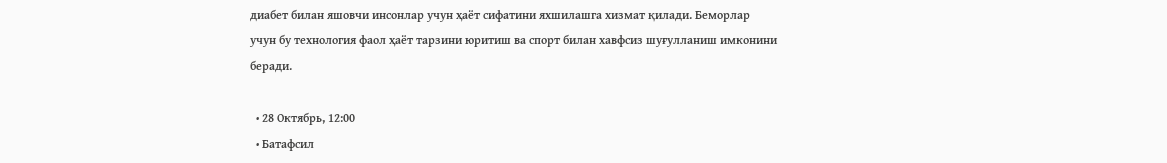диабет билан яшовчи инсонлар учун ҳаёт сифатини яхшилашга хизмат қилади. Беморлар учун бу технология фаол ҳаёт тарзини юритиш ва спорт билан хавфсиз шуғулланиш имконини беради.

  • 28 Октябрь, 12:00
  • Батафсил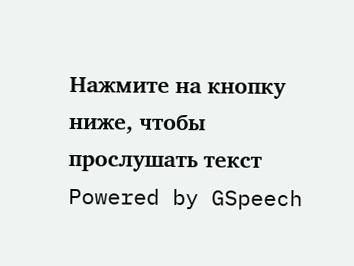Нажмите на кнопку ниже, чтобы прослушать текст Powered by GSpeech